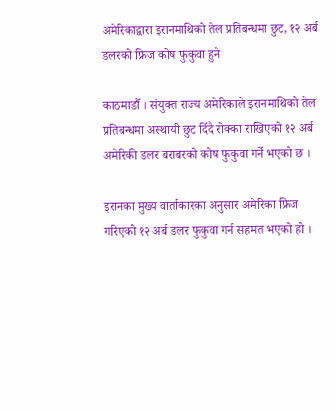अमेरिकाद्वारा इरानमाथिको तेल प्रतिबन्धमा छुट, १२ अर्ब डलरको फ्रिज कोष फुकुवा हुने

काठमाडौँ । संयुक्त राज्य अमेरिकाले इरानमाथिको तेल प्रतिबन्धमा अस्थायी छुट दिँदै रोक्का राखिएको १२ अर्ब अमेरिकी डलर बराबरको कोष फुकुवा गर्ने भएको छ ।

इरानका मुख्य वार्ताकारका अनुसार अमेरिका फ्रिज गरिएको १२ अर्ब डलर फुकुवा गर्न सहमत भएको हो ।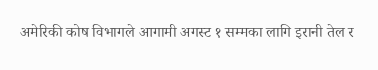अमेरिकी कोष विभागले आगामी अगस्ट १ सम्मका लागि इरानी तेल र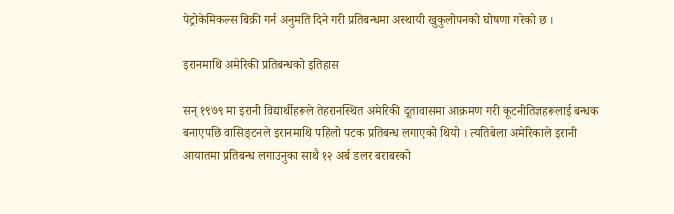पेट्रोकेमिकल्स बिक्री गर्न अनुमति दिने गरी प्रतिबन्धमा अस्थायी खुकुलोपनको घोषणा गरेको छ ।

इरानमाथि अमेरिकी प्रतिबन्धको इतिहास

सन् १९७९ मा इरानी विद्यार्थीहरूले तेहरानस्थित अमेरिकी दूतावासमा आक्रमण गरी कूटनीतिज्ञहरूलाई बन्धक बनाएपछि वासिङ्टनले इरानमाथि पहिलो पटक प्रतिबन्ध लगाएको थियो । त्यतिबेला अमेरिकाले इरानी आयातमा प्रतिबन्ध लगाउनुका साथै १२ अर्ब डलर बराबरको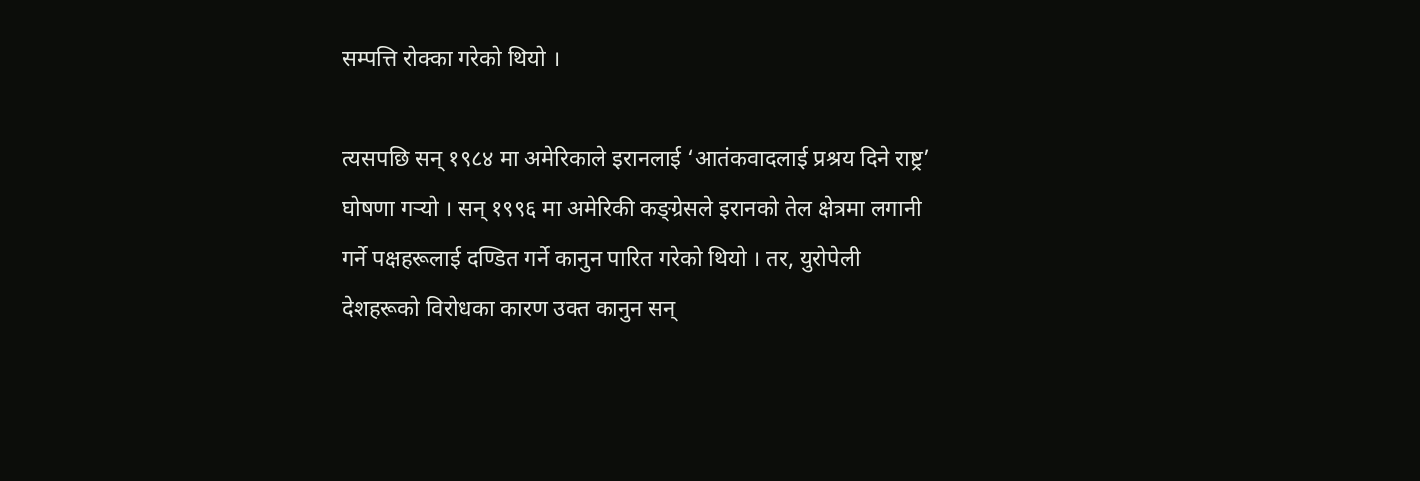सम्पत्ति रोक्का गरेको थियो ।

त्यसपछि सन् १९८४ मा अमेरिकाले इरानलाई ‘आतंकवादलाई प्रश्रय दिने राष्ट्र’ घोषणा गर्‍यो । सन् १९९६ मा अमेरिकी कङ्ग्रेसले इरानको तेल क्षेत्रमा लगानी गर्ने पक्षहरूलाई दण्डित गर्ने कानुन पारित गरेको थियो । तर, युरोपेली देशहरूको विरोधका कारण उक्त कानुन सन्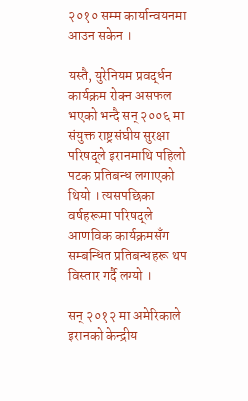२०१० सम्म कार्यान्वयनमा आउन सकेन ।

यस्तै, युरेनियम प्रवर्द्धन कार्यक्रम रोक्न असफल भएको भन्दै सन् २००६ मा संयुक्त राष्ट्रसंघीय सुरक्षा परिषद्ले इरानमाथि पहिलो पटक प्रतिबन्ध लगाएको थियो । त्यसपछिका वर्षहरूमा परिषद्ले आणविक कार्यक्रमसँग सम्बन्धित प्रतिबन्धहरू थप विस्तार गर्दै लग्यो ।

सन् २०१२ मा अमेरिकाले इरानको केन्द्रीय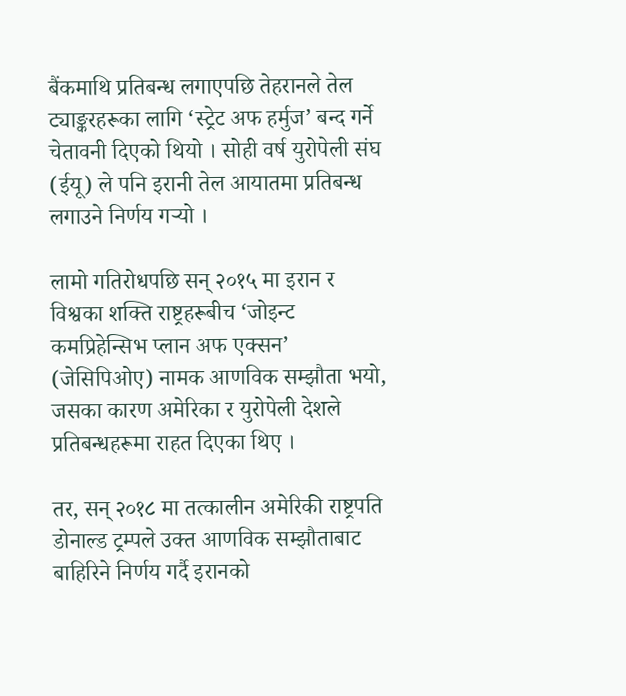बैंकमाथि प्रतिबन्ध लगाएपछि तेहरानले तेल ट्याङ्करहरूका लागि ‘स्ट्रेट अफ हर्मुज’ बन्द गर्ने चेतावनी दिएको थियो । सोही वर्ष युरोपेली संघ (ईयू) ले पनि इरानी तेल आयातमा प्रतिबन्ध लगाउने निर्णय गर्‍यो ।

लामो गतिरोधपछि सन् २०१५ मा इरान र विश्वका शक्ति राष्ट्रहरूबीच ‘जोइन्ट कमप्रिहेन्सिभ प्लान अफ एक्सन’ (जेसिपिओए) नामक आणविक सम्झौता भयो, जसका कारण अमेरिका र युरोपेली देशले प्रतिबन्धहरूमा राहत दिएका थिए ।

तर, सन् २०१८ मा तत्कालीन अमेरिकी राष्ट्रपति डोनाल्ड ट्रम्पले उक्त आणविक सम्झौताबाट बाहिरिने निर्णय गर्दै इरानको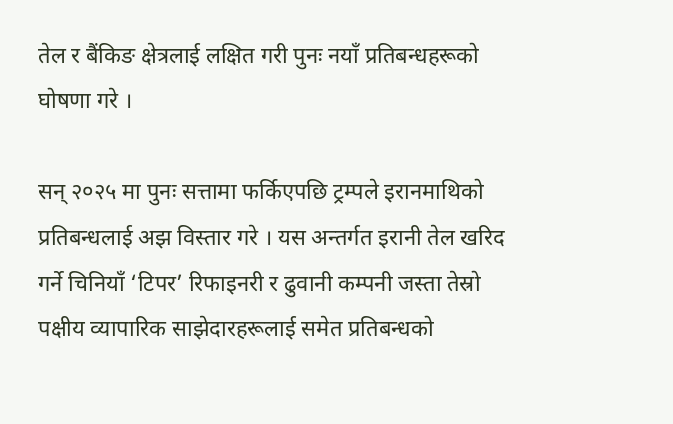तेल र बैंकिङ क्षेत्रलाई लक्षित गरी पुनः नयाँ प्रतिबन्धहरूको घोषणा गरे ।

सन् २०२५ मा पुनः सत्तामा फर्किएपछि ट्रम्पले इरानमाथिको प्रतिबन्धलाई अझ विस्तार गरे । यस अन्तर्गत इरानी तेल खरिद गर्ने चिनियाँ ‘टिपर’ रिफाइनरी र ढुवानी कम्पनी जस्ता तेस्रो पक्षीय व्यापारिक साझेदारहरूलाई समेत प्रतिबन्धको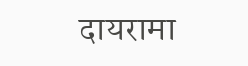दायरामा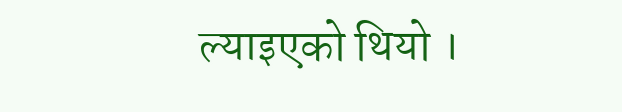ल्याइएको थियो ।